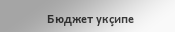Бюджет укçипе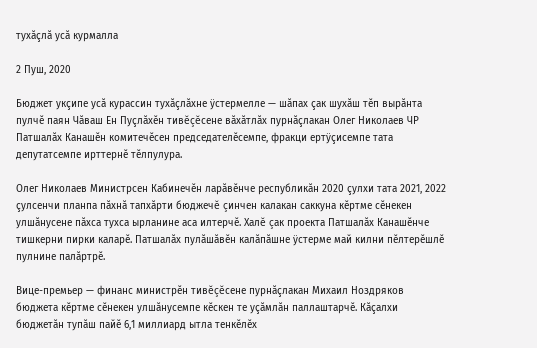тухăçлă усă курмалла

2 Пуш, 2020

Бюджет укçипе усă курассин тухăçлăхне ÿстермелле — шăпах çак шухăш тĕп вырăнта пулчĕ паян Чăваш Ен Пуçлăхĕн тивĕçĕсене вăхăтлăх пурнăçлакан Олег Николаев ЧР Патшалăх Канашĕн комитечĕсен председателĕсемпе, фракци ертÿçисемпе тата депутатсемпе ирттернĕ тĕлпулура.

Олег Николаев Министрсен Кабинечĕн ларăвĕнче республикăн 2020 çулхи тата 2021, 2022 çулсенчи планпа пăхнă тапхăрти бюджечĕ çинчен калакан саккуна кĕртме сĕнекен улшăнусене пăхса тухса ырланине аса илтерчĕ. Халĕ çак проекта Патшалăх Канашĕнче тишкерни пирки каларĕ. Патшалăх пулăшăвĕн калăпăшне ÿстерме май килни пĕлтерĕшлĕ пулнине палăртрĕ.

Вице-премьер — финанс министрĕн тивĕçĕсене пурнăçлакан Михаил Ноздряков бюджета кĕртме сĕнекен улшăнусемпе кĕскен те уçăмлăн паллаштарчĕ. Кăçалхи бюджетăн тупăш пайĕ 6,1 миллиард ытла тенкĕлĕх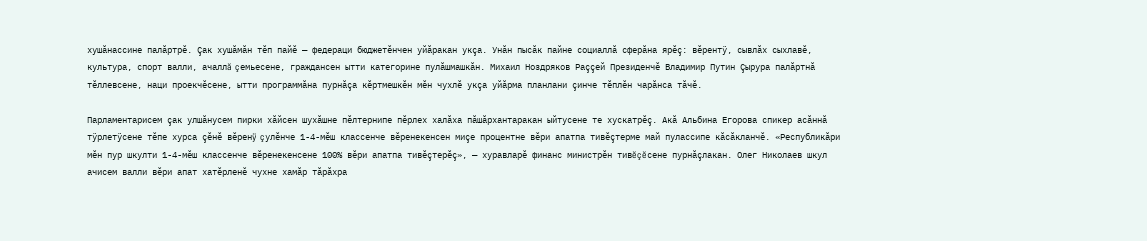хушăнассине палăртрĕ. Çак хушăмăн тĕп пайĕ — федераци бюджетĕнчен уйăракан укçа. Унăн пысăк пайне социаллă сферăна ярĕç: вĕрентÿ, сывлăх сыхлавĕ, культура, спорт валли, ачаллă çемьесене, граждансен ытти категорине пулăшмашкăн. Михаил Ноздряков Раççей Президенчĕ Владимир Путин Çырура палăртнă тĕллевсене, наци проекчĕсене, ытти программăна пурнăçа кĕртмешкĕн мĕн чухлĕ укçа уйăрма планлани çинче тĕплĕн чарăнса тăчĕ.

Парламентарисем çак улшăнусем пирки хăйсен шухăшне пĕлтернипе пĕрлех халăха пăшăрхантаракан ыйтусене те хускатрĕç. Акă Альбина Егорова спикер асăннă тÿрлетÿсене тĕпе хурса çĕнĕ вĕренÿ çулĕнче 1-4-мĕш классенче вĕренекенсен миçе процентне вĕри апатпа тивĕçтерме май пулассипе кăсăкланчĕ. «Республикăри мĕн пур шкулти 1-4-мĕш классенче вĕренекенсене 100% вĕри апатпа тивĕçтерĕç», — хуравларĕ финанс министрĕн тивĕçĕсене пурнăçлакан. Олег Николаев шкул ачисем валли вĕри апат хатĕрленĕ чухне хамăр тăрăхра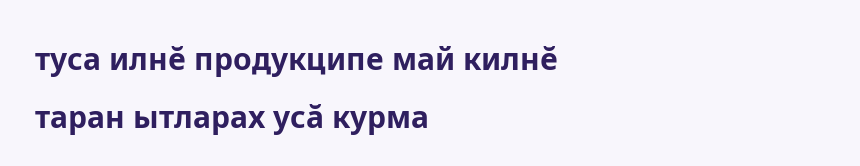туса илнĕ продукципе май килнĕ таран ытларах усă курма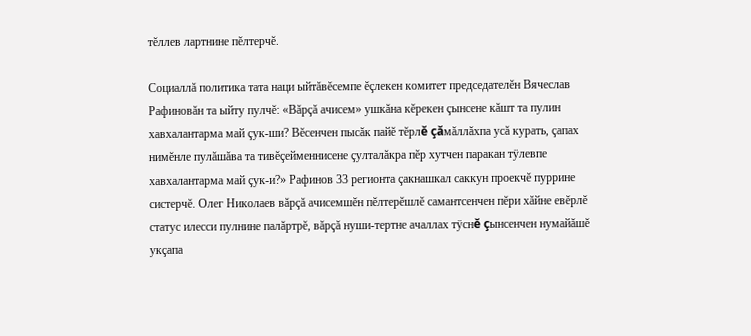тĕллев лартнине пĕлтерчĕ.

Социаллă политика тата наци ыйтăвĕсемпе ĕçлекен комитет председателĕн Вячеслав Рафиновăн та ыйту пулчĕ: «Вăрçă ачисем» ушкăна кĕрекен çынсене кăшт та пулин хавхалантарма май çук-ши? Вĕсенчен пысăк пайĕ тĕрлĕ çăмăллăхпа усă курать, çапах нимĕнле пулăшăва та тивĕçейменнисене çулталăкра пĕр хутчен паракан тÿлевпе хавхалантарма май çук-и?» Рафинов 33 регионта çакнашкал саккун проекчĕ пуррине систерчĕ. Олег Николаев вăрçă ачисемшĕн пĕлтерĕшлĕ самантсенчен пĕри хăйне евĕрлĕ статус илесси пулнине палăртрĕ, вăрçă нуши-тертне ачаллах тÿснĕ çынсенчен нумайăшĕ укçапа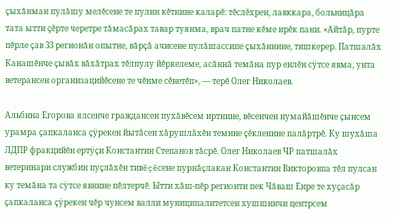çыхăнман пулăшу мелĕсене те пулин кĕтнине каларĕ: тĕслĕхрен, лавккара, больницăра тата ытти çĕрте черетре тăмасăрах тавар туянма, врач патне кĕме ирĕк пани. «Айтăр, пурте пĕрле çав 33 регионăн опытне, вăрçă ачисене пулăшассипе çыхăннине, тишкерер. Патшалăх Канашĕнче çывăх вăхăтрах тĕлпулу йĕркелеме, асăннă темăна пур енлĕн сÿтсе явма, унта ветерансен организацийĕсене те чĕнме сĕнетĕп», — терĕ Олег Николаев.

Альбина Егорова ялсенче граждансен пухăвĕсем иртнине, вĕсенчен нумайăшĕнче çынсем урамра çапкаланса çÿрекен йытăсен хăрушлăхĕн темине çĕкленине палăртрĕ. Ку шухăша ЛДПР фракцийĕн ертÿçи Константин Степанов тăсрĕ. Олег Николаев ЧР патшалăх ветеринари службин пуçлăхĕн тивĕçĕсене пурнăçлакан Константин Викторовпа тĕл пулсан ку темăна та сÿтсе явнине пĕлтерчĕ. Ытти хăш-пĕр регионти пек Чăваш Енре те хуçасăр çапкаланса çÿрекен чĕр чунсем валли муниципалитетсен хушшинчи центрсем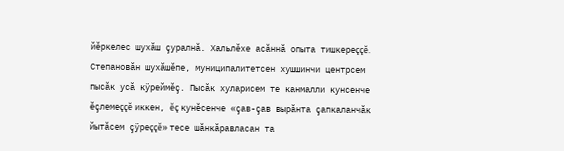йĕркелес шухăш çуралнă. Хальлĕхе асăннă опыта тишкереççĕ. Степановăн шухăшĕпе, муниципалитетсен хушшинчи центрсем пысăк усă кÿреймĕç. Пысăк хуларисем те канмалли кунсенче ĕçлемеççĕ иккен, ĕç кунĕсенче «çав-çав вырăнта çапкаланчăк йытăсем çÿреççĕ» тесе шăнкăравласан та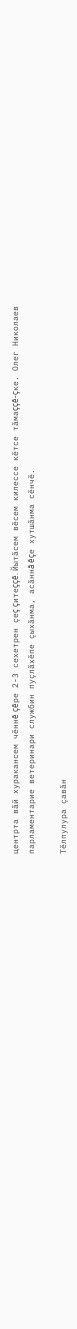центрта вăй хуракансем чĕннĕ çĕре 2-3 сехетрен çеç çитеççĕ. Йытăсем вĕсем килессе кĕтсе тăмаççĕ-çке. Олег Николаев парламентарие ветеринари службин пуçлăхĕпе çыхăнма, асăннă ĕçе хутшăнма сĕнчĕ.

Тĕлпулура çавăн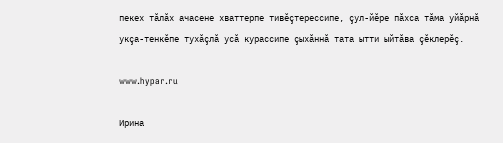пекех тăлăх ачасене хваттерпе тивĕçтерессипе, çул-йĕре пăхса тăма уйăрнă укçа-тенкĕпе тухăçлă усă курассипе çыхăннă тата ытти ыйтăва çĕклерĕç.

www.hypar.ru

Ирина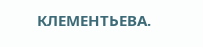КЛЕМЕНТЬЕВА.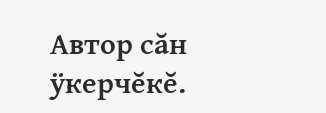Автор сăн ÿкерчĕкĕ.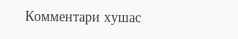Комментари хушас